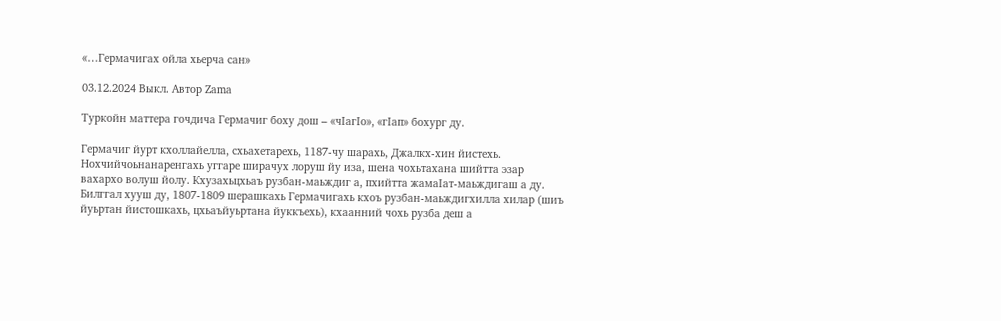«…Гермачигах ойла хьерча сан»

03.12.2024 Выкл. Автор Zama

Туркойн маттера гочдича Гермачиг боху дош – «чIагIо», «гIап» бохург ду.

Гермачиг йурт кхоллайелла, схьахетарехь, 1187-чу шарахь, Джалкх-хин йистехь. Нохчийчоьнанаренгахь уггаре ширачух лоруш йу иза, шена чохьтахана шийтта эзар вахархо волуш йолу. Кхузахьцхьаъ рузбан-маьждиг а, пхийтта жамаIат-маьждигаш а ду. Билггал хууш ду, 1807-1809 шерашкахь Гермачигахь кхоъ рузбан-маьждигхилла хилар (шиъ йуьртан йистошкахь, цхьаъйуьртана йуккъехь), кхаанний чохь рузба деш а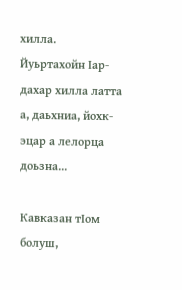хилла. Йуьртахойн Iар-дахар хилла латта а, даьхниа, йохк-эцар а лелорца доьзна...

Кавказан тIом болуш,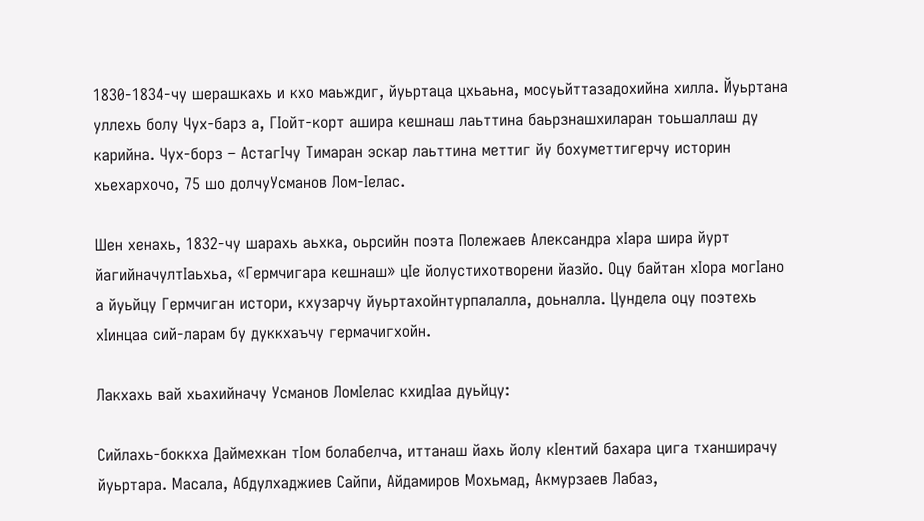1830-1834-чу шерашкахь и кхо маьждиг, йуьртаца цхьаьна, мосуьйттазадохийна хилла. Йуьртана уллехь болу Чух-барз а, ГIойт-корт ашира кешнаш лаьттина баьрзнашхиларан тоьшаллаш ду карийна. Чух-борз – АстагIчу Тимаран эскар лаьттина меттиг йу бохуметтигерчу историн хьехархочо, 75 шо долчуУсманов Лом-Iелас.

Шен хенахь, 1832-чу шарахь аьхка, оьрсийн поэта Полежаев Александра хIара шира йурт йагийначултIаьхьа, «Гермчигара кешнаш» цIе йолустихотворени йазйо. Оцу байтан хIора могIано а йуьйцу Гермчиган истори, кхузарчу йуьртахойнтурпалалла, доьналла. Цундела оцу поэтехь хIинцаа сий-ларам бу дуккхаъчу гермачигхойн.

Лакхахь вай хьахийначу Усманов ЛомIелас кхидIаа дуьйцу:

Сийлахь-боккха Даймехкан тIом болабелча, иттанаш йахь йолу кIентий бахара цига тханширачу йуьртара. Масала, Абдулхаджиев Сайпи, Айдамиров Мохьмад, Акмурзаев Лабаз,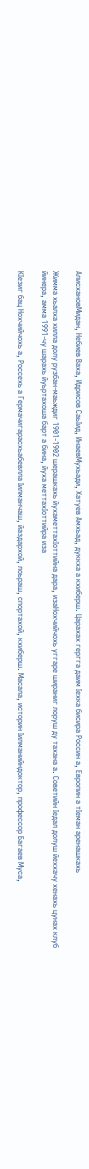АлисхановМидан, Небиев Ваха, Идрисов СаьIид, ИнаевМухьади, Хатуев Амхьад, дуккха а кхиберш. Царахах гергга даим Iехка бисира Россин а, Европин а тIеман аренашкахь

Жимма хьалха хилла долу рузбан-маьждиг 1901-1902 шерашкахь йухаметтахIоттийна дара, изаНохчийчохь уггаре шираниг лоруш ду тахана а. Советийн Iедал долуш йеххачу хенахь цунах клуб йинера, амма 1991-чу шарахь йуьртахоша барт а бина, йуха меттахIоттийра иза

КIезиг бац Нохчийчохь а, Россехь а Гермачигарасхьабевлла Iилманчаш, йаздархой, лоьраш, спортахой, кхиберш. Масала, историн Iилманийндоктор, профессор Багаев Муса,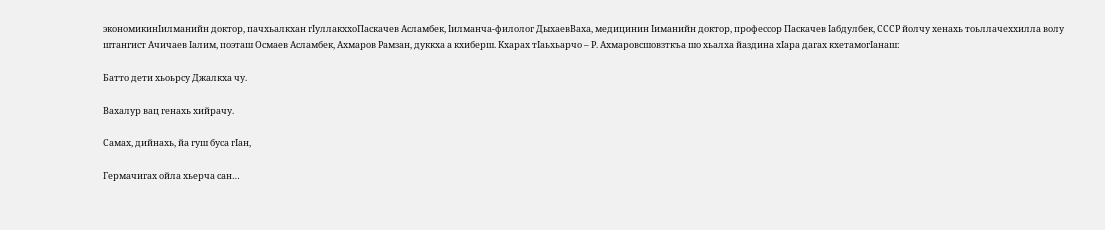экономикинIилманийн доктор, пачхьалкхан гIуллакххоПаскачев Асламбек, Iилманча-филолог ДыхаевВаха, медицинин Iиманийн доктор, профессор Паскачев Iабдулбек, СССР йолчу хенахь тоьллачеххилла волу штангист Ачичаев Iалим, поэташ Осмаев Асламбек, Ахмаров Рамзан, дуккха а кхиберш. Кхарах тIаьхьарчо – Р. Ахмаровсшовзткъа шо хьалха йаздина хIара дагах кхетамогIанаш:

Батто дети хьоьрсу Джалкха чу.

Вахалур вац генахь хийрачу.

Самах, дийнахь, йа гуш буса гIан,

Гермачигах ойла хьерча сан…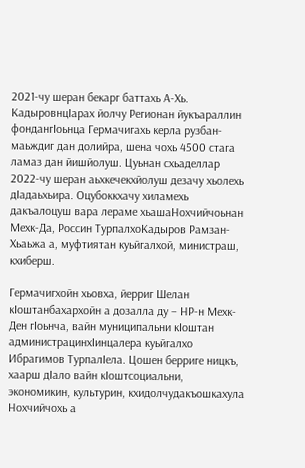2021-чу шеран бекарг баттахь А-Хь. КадыровнцIарах йолчу Регионан йукъараллин фондангIоьнца Гермачигахь керла рузбан-маьждиг дан долийра, шена чохь 4500 стага ламаз дан йишйолуш. Цуьнан схьаделлар 2022-чу шеран аьхкечекхйолуш дезачу хьолехь дIадаьхьира. Оцубоккхачу хиламехь дакъалоцуш вара лераме хьашаНохчийчоьнан Мехк-Да, Россин ТурпалхоКадыров Рамзан-Хьаьжа а, муфтиятан куьйгалхой, министраш, кхиберш.

Гермачигхойн хьовха, йерриг Шелан кIоштанбахархойн а дозалла ду – НР-н Мехк-Ден гIоьнча, вайн муниципальни кIоштан администрацинхIинцалера куьйгалхо Ибрагимов ТурпалIела. Цошен берриге ницкъ, хаарш дIало вайн кIоштсоциальни, экономикин, культурин, кхидолчудакъошкахула Нохчийчохь а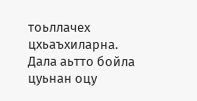тоьллачех цхьаъхиларна. Дала аьтто бойла цуьнан оцу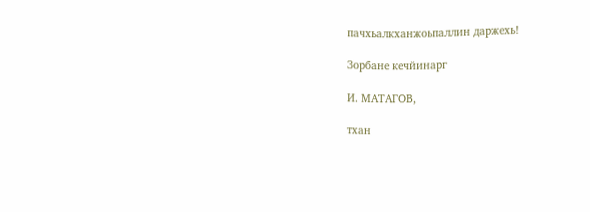пачхьалкханжоьпаллин даржехь!

Зорбане кечйинарг

И. МАТАГОВ,

тхан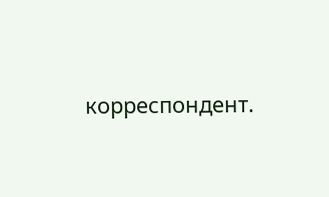корреспондент.